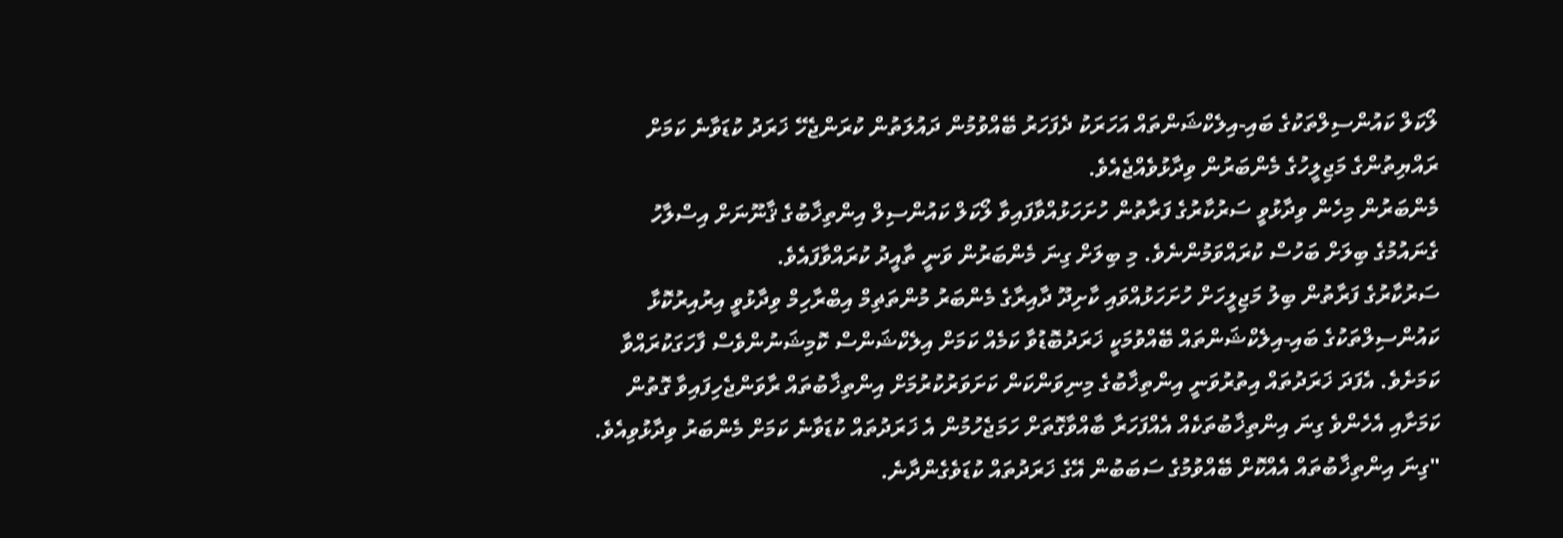ލޯކަލް ކައުންސިލްތަކުގެ ބައި-އިލެކްޝަންތައް އަހަރަކު ދެފަހަރު ބޭއްވުމުން ދައުލަތުން ކުރަންޖެހޭ ޚަރަދު ކުޑަވާނެ ކަމަށް ރައްޔިތުންގެ މަޖިލީހުގެ މެންބަރުން ވިދާޅުވެއްޖެއެވެ.
މެންބަރުން މިހެން ވިދާޅުވީ ސަރުކާރުގެ ފަރާތުން ހުށަހަޅުއްވާފައިވާ ލޯކަލް ކައުންސިލް އިންތިޚާބުގެ ޤާނޫނަށް އިސްލާހު ގެނައުމުގެ ބިލަށް ބަހުސް ކުރައްވަމުންނެވެ. މި ބިލަށް ގިނަ މެންބަރުން ވަނީ ތާއީދު ކުރައްވާފައެވެ.
ސަރުކާރުގެ ފަރާތުން ބިލު މަޖިލީހަށް ހުށަހަޅުއްވައި ކާށިދޫ ދާއިރާގެ މެންބަރު މުންތަޡިމް އިބްރާހިމް ވިދާޅުވީ އިރުއިރުކޮޅާ ކައުންސިލްތަކުގެ ބައި-އިލެކްޝަންތައް ބޭއްވުމަކީ ޚަރަދުބޮޑުވާ ކަމެއް ކަމަށް އިލެކްޝަންސް ކޮމިޝަނުންވެސް ފާހަގަކުރައްވާ ކަމަށެވެ. އެފަދަ ޚަރަދުތައް އިތުރުވަނީ އިންތިޚާބުގެ މިނިވަންކަން ކަށަވަރުކުރުމަށް އިންތިޚާބުތައް ރާވަންޖެހިފައިވާ ގޮތުން ކަމަށާއި އެހެންވެ ގިނަ އިންތިޚާބުތަކެއް އެއްފަހަރާ ބާއްވާގޮތަށް ހަމަޖެހުމުން އެ ޚަރަދުތައް ކުޑަވާނެ ކަމަށް މެންބަރު ވިދާޅުވިއެވެ.
"ގިނަ އިންތިޚާބުތައް އެއްކޮށް ބޭއްވުމުގެ ސަބަބުން އޭގެ ޚަރަދުތައް ކުޑަވެގެންދާނެ.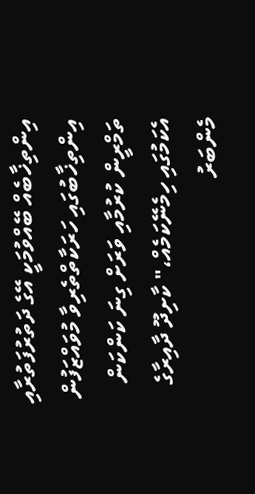އިންތިޚާބެއް ބޭއްވުމަކީ އޭގެ ދަތުރުފަތުރާއި އިންތިޚާބުގައި ހަރަކާތްތެރިވާ މުވައްޒަފުން ތަމްރީން ކުރުމާއި ވަރަށް ގިނަ ކަންކަން އެކަމުގައި ހިމެނޭކަމެއް،" ކާށިދޫ ދާއިރާގެ މެންބަރު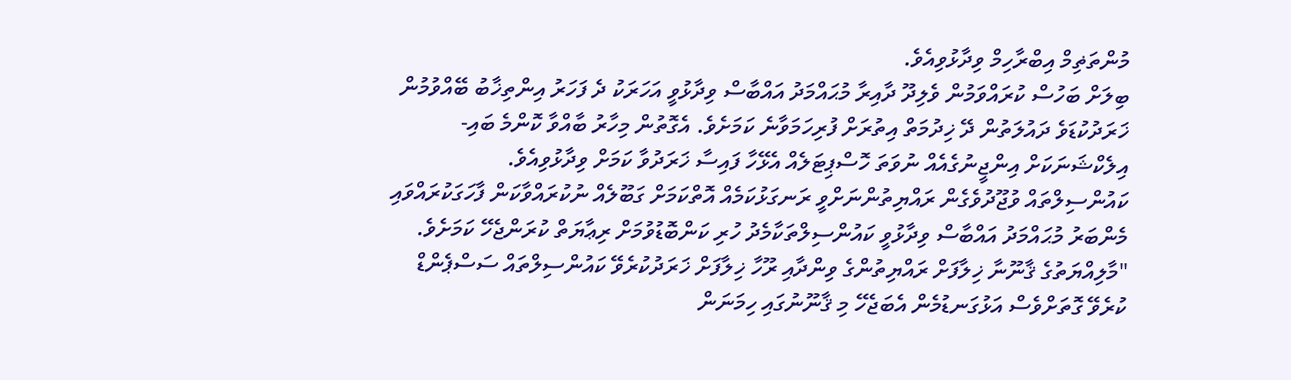މުންތަޡިމް އިބްރާހިމް ވިދާޅުވިއެވެ.
ބިލަށް ބަހުސް ކުރައްވަމުން ވެލިދޫ ދާއިރާ މުޙައްމަދު އައްބާސް ވިދާޅުވީ އަހަރަކު ދެ ފަހަރު އިންތިޚާބު ބޭއްވުމުން ޚަރަދުކުޑަވެ ދައުލަތުން ދޭ ޚިދުމަތް އިތުރަށް ފުރިހަމަވާނެ ކަމަށެވެ. އެގޮތުން މިހާރު ބާއްވާ ކޮންމެ ބައި-އިލެކްޝަނަކަށް އިންޖީނުގެއެއް ނުވަތަ ހޮސްޕިޓަލެއް އެޅޭހާ ފައިސާ ޚަރަދުވާ ކަމަށް ވިދާޅުވިއެވެ.
ކައުންސިލްތައް ވުޖޫދުވެގެން ރައްޔިތުންނަށްވީ ރަނގަޅުކަމެއް އޮތްކަމަށް ގަބޫލެއް ނުކުރައްވާކަން ފާހަގަކުރައްވައި މެންބަރު މުޙައްމަދު އައްބާސް ވިދާޅުވީ ކައުންސިލްތަކާމެދު ހުރި ކަންބޮޑުވުމަށް ރިޢާޔަތް ކުރަންޖެހޭ ކަމަށެވެ.
"މާލިއްޔަތުގެ ޤާނޫނާ ޚިލާފަށް ރައްޔިތުންގެ ވިންދާއި ރޫހާ ޚިލާފަށް ޚަރަދުކުރެވޭ ކައުންސިލްތައް ސަސްޕެންޑް ކުރެވޭ ގޮތަށްވެސް އަޅުގަނޑުމެން އެބަޖެހޭ މި ޤާނޫނުގައި ހިމަނަން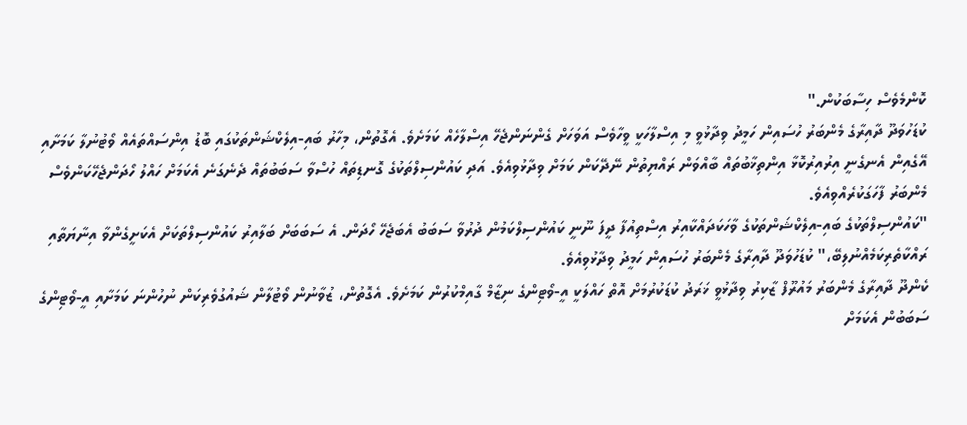ކޮންމެވެސް ހިސާބަކުން."
ކުޑަހުވަދޫ ދާއިރާގެ މެންބަރު ހުސައިން ހަމީދު ވިދާޅުވީ މި އިސްލާހަކީ ވީހާވެސް އަވަހަށް ގެންނަންޖެހޭ އިސްލާހެއް ކަމަށެވެ. އެގޮތުން، މިހާރު ބައި-އިލެކްޝަންތަކުގައި ބޮޑު އިންސައްތައެއް ވޯޓުނުލާ ކަމަށާއި އޭގެއިން އެނގެނީ އިރުއިރުކޮޅާ އިންތިޚާބުތައް ބާއްވަން ރައްޔިތުން ނޭދޭކަން ކަމަށް ވިދާޅުވިއެވެ. އަދި ކައުންސިލްތަކުގެ ގޮނޑިތައް ހުސްވާ ސަބަބުތައް ދެނެގަނެ އެކަމަށް ހައްލު ހޯދަންޖެހޭކަންވެސް މެންބަރު ފާހަގަކުރެއްވިއެވެ.
"ކައުންސިލްތަކުގެ ބައި-އިލެކްޝަންތަކުގެ ވާހަކަދައްކާއިރު އިސްތިއުފާ ދީފަ ނޫނީ ކައުންސިލްކަމުން ދުރުވާ ސަބަބު އެބަޖެހޭ ހޯދަން. އެ ސަބަބަށް ބަލާއިރު ކައުންސިލްތަކަށް އެކަށީގެންވާ އިނާޔަތާއި ރައްކާތެރިކަމެއްނުލިބޭ،" ކުޑަހުވަދޫ ދާއިރާގެ މެންބަރު ހުސައިން ހަމީދު ވިދާޅުވިއެވެ.
ކެންދޫ ދާއިރާގެ މެންބަރު މައުރޫފް ޒާކިރު ވިދާޅުވީ ޚަރަދު ކުޑަކުރުމަށް އޮތް ހައްލަކީ އީ-ވޯޓިންގެ ނިޒާމް ގާއިމްކުރުން ކަމަށެވެ. އެގޮތުން، ޒުވާނުން ވޯޓުލާން ޝައުގުވެރިކަން ނުހުންނަ ކަމަށާއި އީ-ވޯޓިންގެ ސަބަބުން އެކަމަށް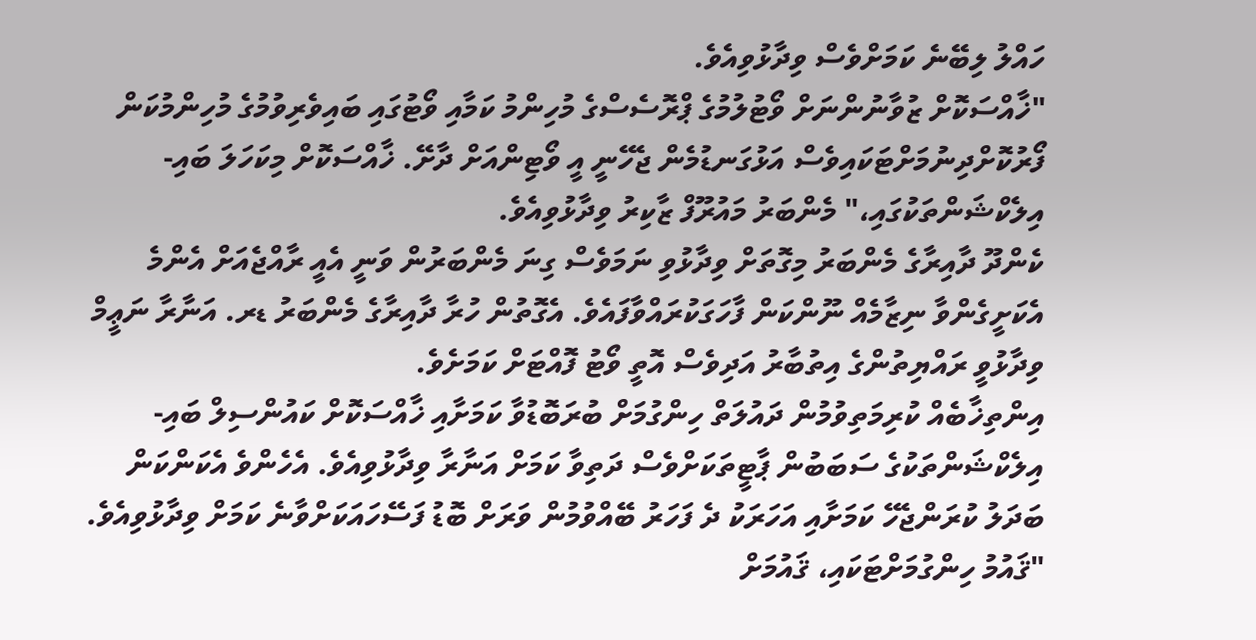ހައްލު ލިބޭނެ ކަމަށްވެސް ވިދާޅުވިއެވެ.
"ޚާއްސަކޮށް ޒުވާނުންނަށް ވޯޓުލުމުގެ ޕްރޮސެސްގެ މުހިންމު ކަމާއި ވޯޓުގައި ބައިވެރިވުމުގެ މުހިންމުކަން ފޯރުކޮށްދިނުމަށްޓަކައިވެސް އަޅުގަނޑުމެން ޖެހޭނީ އީ ވޯޓިންއަށް ދާށޭ. ޚާއްސަކޮށް މިކަހަލަ ބައި-އިލެކްޝަންތަކުގައި،" މެންބަރު މައުރޫފް ޒާކިރު ވިދާޅުވިއެވެ.
ކެންދޫ ދާއިރާގެ މެންބަރު މިގޮތަށް ވިދާޅުވި ނަމަވެސް ގިނަ މެންބަރުން ވަނީ އެއީ ރާއްޖެއަށް އެންމެ އެކަށީގެންވާ ނިޒާމެއް ނޫންކަން ފާހަގަކުރައްވާފައެވެ. އެގޮތުން ހުރާ ދާއިރާގެ މެންބަރު ޑރ. އަނާރާ ނަޢީމް ވިދާޅުވީ ރައްޔިތުންގެ އިތުބާރު އަދިވެސް އޮތީ ވޯޓު ފޮއްޓަށް ކަމަށެވެ.
އިންތިޚާބެއް ކުރިމަތިވުމުން ދައުލަތް ހިންގުމަށް ބުރަބޮޑުވާ ކަމަށާއި ޚާއްސަކޮށް ކައުންސިލް ބައި-އިލެކްޝަންތަކުގެ ސަބަބުން ޕާޓީތަކަށްވެސް ދަތިވާ ކަމަށް އަނާރާ ވިދާޅުވިއެވެ. އެހެންވެ އެކަންކަން ބަދަލު ކުރަންޖެހޭ ކަމަށާއި އަހަރަކު ދެ ފަހަރު ބޭއްވުމުން ވަރަށް ބޮޑު ފަސޭހައަކަށްވާނެ ކަމަށް ވިދާޅުވިއެވެ.
"ޤައުމު ހިންގުމަށްޓަކައި، ޤައުމަށް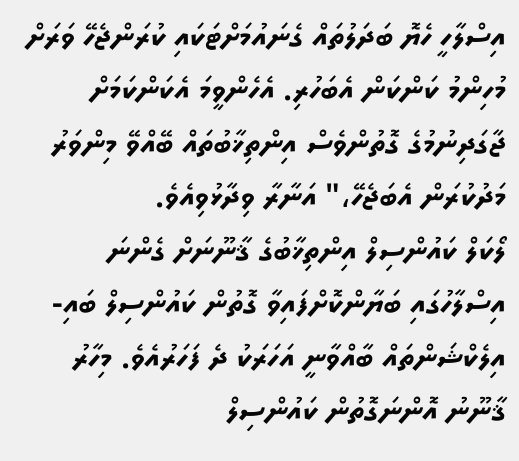އިސްލާހީ ހެޔޮ ބަދަލުތައް ގެނައުމަށްޓަކައި ކުރަންޖެހޭ ވަރަށް މުހިންމު ކަންކަން އެބަހުރި. އެހެންވީމަ އެކަންކަމަށް ޖާގަދިނުމުގެ ގޮތުންވެސް އިންތިޚާބުތައް ބޭއްވޭ މިންވަރު މަދުކުރަން އެބަޖެހޭ،" އަނާރާ ވިދާޅުވިއެވެ.
ލޯކަލް ކައުންސިލް އިންތިޚާބުގެ ޤާނޫނަށް ގެންނަ އިސްލާހުގައި ބަޔާންކޮށްފައިވާ ގޮތުން ކައުންސިލް ބައި-އިލެކްޝަންތައް ބާއްވާނީ އަހަރަކު ދެ ފަހަރުއެވެ. މިހާރު ޤާނޫނު އޮންނަގޮތުން ކައުންސިލް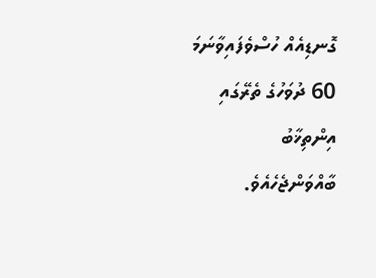ގޮނޑިއެއް ހުސްވެފައިވާނަމަ 60 ދުވަހުގެ ތެރޭގައި އިންތިޚާބު ބާއްވަންޖެހެއެވެ.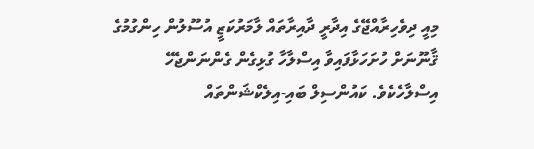މިއީ ދިވެހިރާއްޖޭގެ އިދާރީ ދާއިރާތައް ލާމަރުކަޒީ އުސޫލުން ހިންގުމުގެ ޤާނޫނަށް ހުށަހަޅާފައިވާ އިސްލާހާ ގުޅިގެން ގެންނަންޖެހޭ އިސްލާހެކެވެ. ކައުންސިލް ބައި-އިލެކްޝަންތައް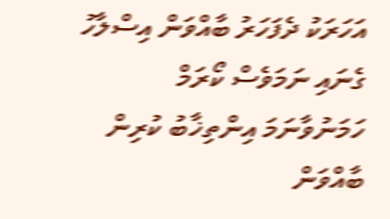އަހަރަކު ދެފަހަރު ބާއްވަން އިސްލާހު ގެނައި ނަމަވެސް ކޯރަމް ހަމަނުވާނަމަ އިންތިޚާބު ކުރިން ބާއްވަން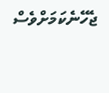ޖެހޭނެކަމަށްވެސް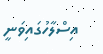އިސްލާހުގައިވަނީ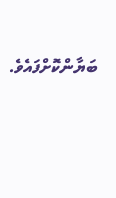ބަޔާންކޮށްފައެވެ.